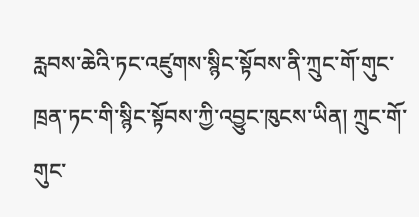རླབས་ཆེའི་ཏང་འཛུགས་སྙིང་སྟོབས་ནི་ཀྲུང་གོ་གུང་ཁྲན་ཏང་གི་སྙིང་སྟོབས་ཀྱི་འབྱུང་ཁུངས་ཡིན། ཀྲུང་གོ་གུང་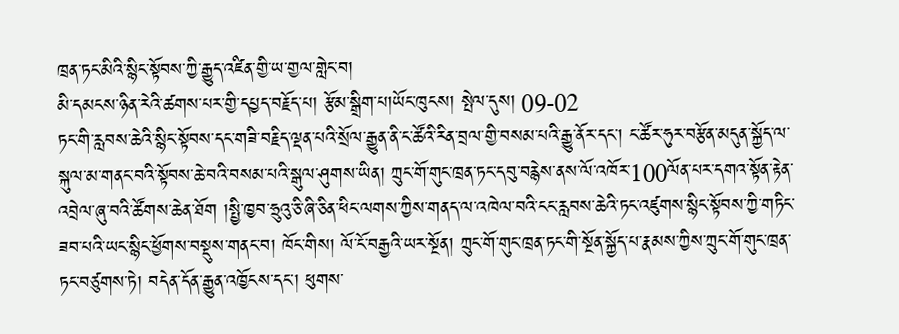ཁྲན་ཏང་མིའི་སྙིང་སྟོབས་ཀྱི་རྒྱུད་འཛིན་གྱི་ཡ་གྱལ་གླེང་བ།
མི་དམངས་ཉིན་རེའི་ཚགས་པར་གྱི་དཔྱད་བརྗོད་པ། རྩོམ་སྒྲིག་པ།ཡོང་ཁུངས། སྤེལ་དུས། 09-02
ཏང་གི་རླབས་ཆེའི་སྙིང་སྟོབས་དང་གཟི་བརྗིད་ལྡན་པའི་སྲོལ་རྒྱུན་ནི་ང་ཚོའི་རིན་བྲལ་གྱི་བསམ་པའི་རྒྱུ་ནོར་དང་། ང་ཚོར་ཧུར་བརྩོན་མདུན་སྐྱོད་ལ་སྐུལ་མ་གནང་བའི་སྟོབས་ཆེ་བའི་བསམ་པའི་སྒུལ་ཤུགས་ཡིན། ཀྲུང་གོ་གུང་ཁྲན་ཏང་དབུ་བརྙེས་ནས་ལོ་འཁོར་100ལོན་པར་དགའ་སྟོན་རྟེན་འབྲེལ་ཞུ་བའི་ཚོགས་ཆེན་ཐོག །སྤྱི་ཁྱབ་ཧྲུའུ་ཅི་ཞི་ཅིན་ཕིང་ལགས་ཀྱིས་གནད་ལ་འཁེལ་བའི་ངང་རླབས་ཆེའི་ཏང་འཛུགས་སྙིང་སྟོབས་ཀྱི་གཏིང་ཟབ་པའི་ཡང་སྙིང་ཕྱོགས་བསྡུས་གནང་བ། ཁོང་གིས། ལོ་ངོ་བརྒྱའི་ཡར་སྔོན། ཀྲུང་གོ་གུང་ཁྲན་ཏང་གི་སྔོན་སྐྱོད་པ་རྣམས་ཀྱིས་ཀྲུང་གོ་གུང་ཁྲན་ཏང་བཙུགས་ཏེ། བདེན་དོན་རྒྱུན་འཁྱོངས་དང་། ཕུགས་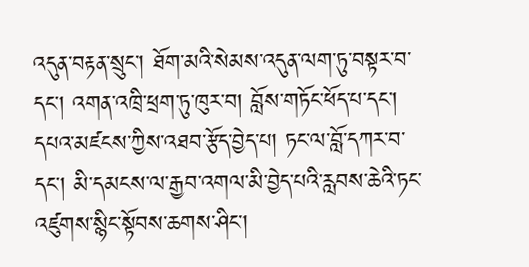འདུན་བརྟན་སྲུང་། ཐོག་མའི་སེམས་འདུན་ལག་ཏུ་བསྟར་བ་དང་། འགན་འཁྲི་ཕྲག་ཏུ་ཁུར་བ། བློས་གཏོང་ཕོད་པ་དང་། དཔའ་མཛངས་ཀྱིས་འཐབ་རྩོད་བྱེད་པ། ཏང་ལ་བློ་དཀར་བ་དང་། མི་དམངས་ལ་རྒྱབ་འགལ་མི་བྱེད་པའི་རླབས་ཆེའི་ཏང་འཛུགས་སྙིང་སྟོབས་ཆགས་ཤིང་།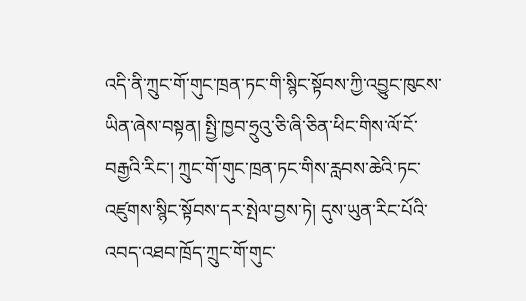འདི་ནི་ཀྲུང་གོ་གུང་ཁྲན་ཏང་གི་སྙིང་སྟོབས་ཀྱི་འབྱུང་ཁུངས་ཡིན་ཞེས་བསྟན། སྤྱི་ཁྱབ་ཧྲུའུ་ཅི་ཞི་ཅིན་ཕིང་གིས་ལོ་ངོ་བརྒྱའི་རིང་། ཀྲུང་གོ་གུང་ཁྲན་ཏང་གིས་རླབས་ཆེའི་ཏང་འཛུགས་སྙིང་སྟོབས་དར་སྤེལ་བྱས་ཏེ། དུས་ཡུན་རིང་པོའི་འབད་འཐབ་ཁྲོད་ཀྲུང་གོ་གུང་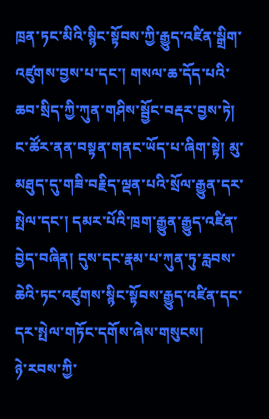ཁྲན་ཏང་མིའི་སྙིང་སྟོབས་ཀྱི་རྒྱུད་འཛིན་སྒྲིག་འཛུགས་བྱས་པ་དང་། གསལ་ཆ་དོད་པའི་ཆབ་སྲིད་ཀྱི་ཀུན་གཤིས་སྦྱོང་བརྡར་བྱས་ཏེ། ང་ཚོར་ནན་བསྟན་གནང་ཡོད་པ་ཞིག་སྟེ། མུ་མཐུད་དུ་གཟི་བརྗིད་ལྡན་པའི་སྲོལ་རྒྱུན་དར་སྤེལ་དང་། དམར་པོའི་ཁྲག་རྒྱུན་རྒྱུད་འཛིན་བྱེད་བཞིན། དུས་དང་རྣམ་པ་ཀུན་ཏུ་རླབས་ཆེའི་ཏང་འཛུགས་སྙིང་སྟོབས་རྒྱུད་འཛིན་དང་དར་སྤེལ་གཏོང་དགོས་ཞེས་གསུངས།
ཉེ་རབས་ཀྱི་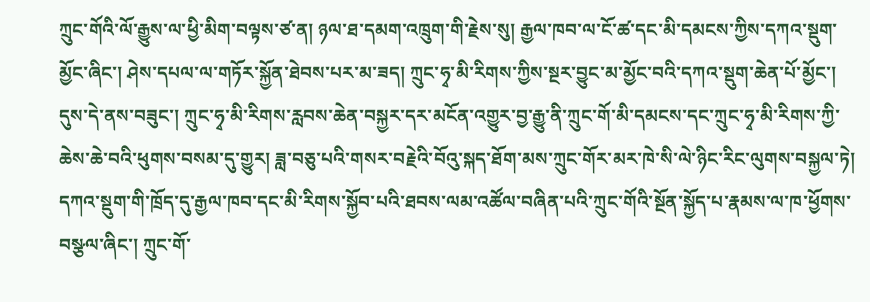ཀྲུང་གོའི་ལོ་རྒྱུས་ལ་ཕྱི་མིག་བལྟས་ཙ་ན། ཉལ་ཐ་དམག་འཁྲུག་གི་རྗེས་སུ། རྒྱལ་ཁབ་ལ་ངོ་ཚ་དང་མི་དམངས་ཀྱིས་དཀའ་སྡུག་མྱོང་ཞིང་། ཤེས་དཔལ་ལ་གཏོར་སྐྱོན་ཐེབས་པར་མ་ཟད། ཀྲུང་ཧྭ་མི་རིགས་ཀྱིས་སྔར་བྱུང་མ་མྱོང་བའི་དཀའ་སྡུག་ཆེན་པོ་མྱོང་། དུས་དེ་ནས་བཟུང་། ཀྲུང་ཧྭ་མི་རིགས་རླབས་ཆེན་བསྐྱར་དར་མངོན་འགྱུར་བྱ་རྒྱུ་ནི་ཀྲུང་གོ་མི་དམངས་དང་ཀྲུང་ཧྭ་མི་རིགས་ཀྱི་ཆེས་ཆེ་བའི་ཕུགས་བསམ་དུ་གྱུར། ཟླ་བཅུ་པའི་གསར་བརྗེའི་བོའུ་སྐད་ཐོག་མས་ཀྲུང་གོར་མར་ཁེ་སི་ལེ་ཉིང་རིང་ལུགས་བསྐྱལ་ཏེ། དཀའ་སྡུག་གི་ཁྲོད་དུ་རྒྱལ་ཁབ་དང་མི་རིགས་སྐྱོབ་པའི་ཐབས་ལམ་འཚོལ་བཞིན་པའི་ཀྲུང་གོའི་སྔོན་སྐྱོད་པ་རྣམས་ལ་ཁ་ཕྱོགས་བསྩལ་ཞིང་། ཀྲུང་གོ་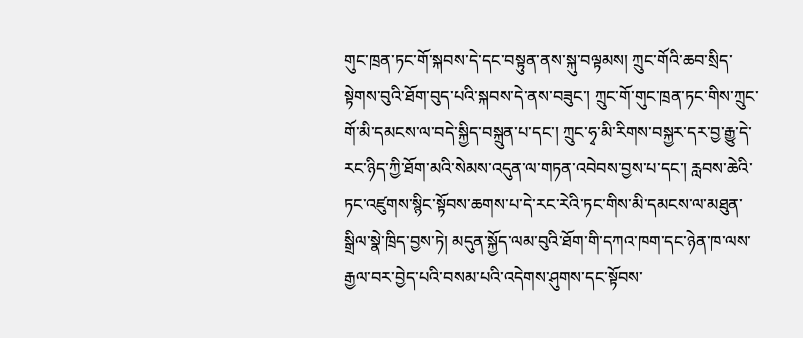གུང་ཁྲན་ཏང་གོ་སྐབས་དེ་དང་བསྟུན་ནས་སྐུ་བལྟམས། ཀྲུང་གོའི་ཆབ་སྲིད་སྟེགས་བུའི་ཐོག་བུད་པའི་སྐབས་དེ་ནས་བཟུང་། ཀྲུང་གོ་གུང་ཁྲན་ཏང་གིས་ཀྲུང་གོ་མི་དམངས་ལ་བདེ་སྐྱིད་བསྐྲུན་པ་དང་། ཀྲུང་ཧྭ་མི་རིགས་བསྐྱར་དར་བྱ་རྒྱུ་དེ་རང་ཉིད་ཀྱི་ཐོག་མའི་སེམས་འདུན་ལ་གཏན་འབེབས་བྱས་པ་དང་། རླབས་ཆེའི་ཏང་འཛུགས་སྙིང་སྟོབས་ཆགས་པ་དེ་རང་རེའི་ཏང་གིས་མི་དམངས་ལ་མཐུན་སྒྲིལ་སྣེ་ཁྲིད་བྱས་ཏེ། མདུན་སྐྱོད་ལམ་བུའི་ཐོག་གི་དཀའ་ཁག་དང་ཉེན་ཁ་ལས་རྒྱལ་བར་བྱེད་པའི་བསམ་པའི་འདེགས་ཤུགས་དང་སྟོབས་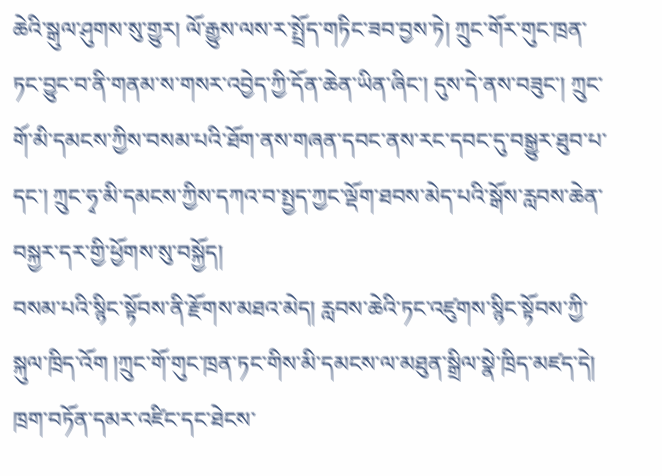ཆེའི་སྒུལ་ཤུགས་སུ་གྱུར། ལོ་རྒྱུས་ལས་ར་སྤྲོད་གཏིང་ཟབ་བྱས་ཏེ། ཀྲུང་གོར་གུང་ཁྲན་ཏང་བྱུང་བ་ནི་གནམ་ས་གསར་འབྱེད་ཀྱི་དོན་ཆེན་ཡིན་ཞིང་། དུས་དེ་ནས་བཟུང་། ཀྲུང་གོ་མི་དམངས་ཀྱིས་བསམ་པའི་ཐོག་ནས་གཞན་དབང་ནས་རང་དབང་དུ་བསྒྱུར་ཐུབ་པ་དང་། ཀྲུང་ཧྭ་མི་དམངས་ཀྱིས་དཀའ་བ་སྤྱད་ཀྱང་ལྡོག་ཐབས་མེད་པའི་སྒོས་རླབས་ཆེན་བསྐྱར་དར་གྱི་ཕྱོགས་སུ་བསྐྱོད།
བསམ་པའི་སྙིང་སྟོབས་ནི་རྫོགས་མཐའ་མེད། རླབས་ཆེའི་ཏང་འཛུགས་སྙིང་སྟོབས་ཀྱི་སྐུལ་ཁྲིད་འོག །ཀྲུང་གོ་གུང་ཁྲན་ཏང་གིས་མི་དམངས་ལ་མཐུན་སྒྲིལ་སྣེ་ཁྲིད་མཛད་དེ། ཁྲག་བཏོན་དམར་འཛིང་དང་ཐེངས་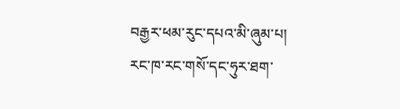བརྒྱར་ཕམ་རུང་དཔའ་མི་ཞུམ་པ། རང་ཁ་རང་གསོ་དང་ཧུར་ཐག་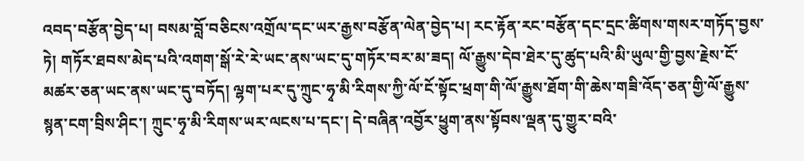འབད་བརྩོན་བྱེད་པ། བསམ་བློ་བཅིངས་འགྲོལ་དང་ཡར་རྒྱས་བརྩོན་ལེན་བྱེད་པ། རང་རྟོན་རང་བརྩོན་དང་དྲང་ཚིགས་གསར་གཏོད་བྱས་ཏེ། གཏོར་ཐབས་མེད་པའི་འགག་སྒོ་རེ་རེ་ཡང་ནས་ཡང་དུ་གཏོར་བར་མ་ཟད། ལོ་རྒྱུས་དེབ་ཐེར་དུ་ཚུད་པའི་མི་ཡུལ་གྱི་བྱས་རྗེས་ངོ་མཚར་ཅན་ཡང་ནས་ཡང་དུ་བཏོད། ལྷག་པར་དུ་ཀྲུང་ཧྭ་མི་རིགས་ཀྱི་ལོ་ངོ་སྟོང་ཕྲག་གི་ལོ་རྒྱུས་ཐོག་གི་ཆེས་གཟི་འོད་ཅན་གྱི་ལོ་རྒྱུས་སྙན་ངག་བྲིས་ཤིང་། ཀྲུང་ཧྭ་མི་རིགས་ཡར་ལངས་པ་དང་། དེ་བཞིན་འབྱོར་ཕྱུག་ནས་སྟོབས་ལྡན་དུ་གྱུར་བའི་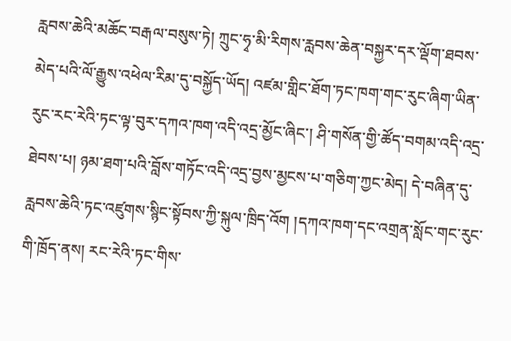རླབས་ཆེའི་མཆོང་བརྒལ་བསུས་ཏེ། ཀྲུང་ཧྭ་མི་རིགས་རླབས་ཆེན་བསྐྱར་དར་ལྡོག་ཐབས་མེད་པའི་ལོ་རྒྱུས་འཕེལ་རིམ་དུ་བསྐྱོད་ཡོད། འཛམ་གླིང་ཐོག་ཏང་ཁག་གང་རུང་ཞིག་ཡིན་རུང་རང་རེའི་ཏང་ལྟ་བུར་དཀའ་ཁག་འདི་འདྲ་མྱོང་ཞིང་། ཤི་གསོན་གྱི་ཚོད་བགམ་འདི་འདྲ་ཐེབས་པ། ཉམ་ཐག་པའི་བློས་གཏོང་འདི་འདྲ་བྱས་མྱངས་པ་གཅིག་ཀྱང་མེད། དེ་བཞིན་དུ་རླབས་ཆེའི་ཏང་འཛུགས་སྙིང་སྟོབས་ཀྱི་སྐུལ་ཁྲིད་འོག །དཀའ་ཁག་དང་འགྲན་སློང་གང་རུང་གི་ཁྲོད་ནས། རང་རེའི་ཏང་གིས་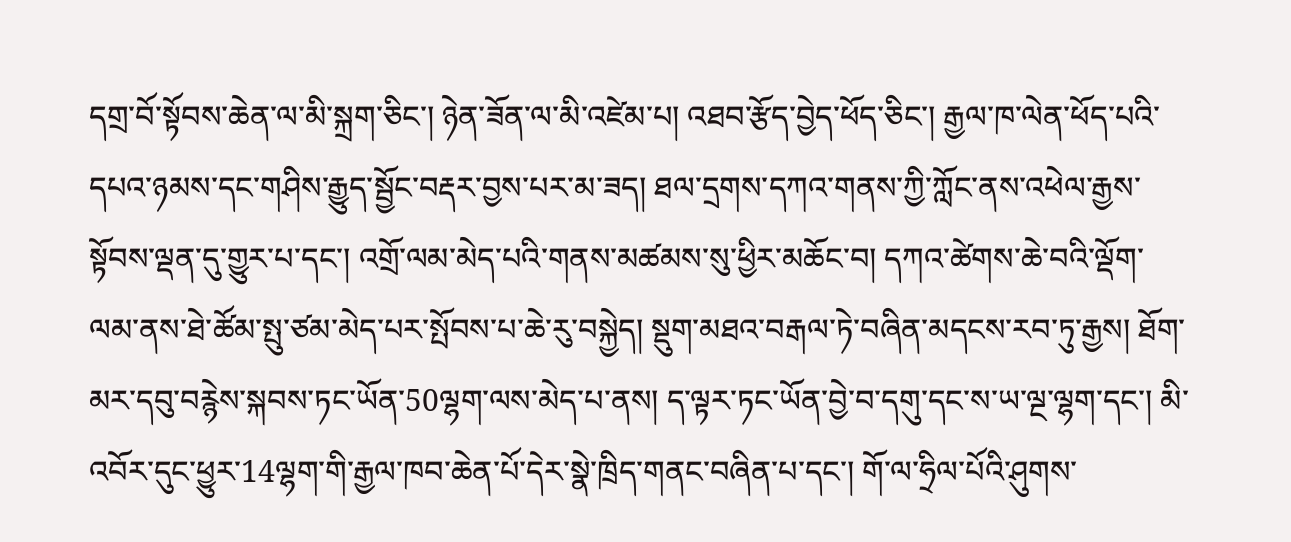དགྲ་བོ་སྟོབས་ཆེན་ལ་མི་སྐྲག་ཅིང་། ཉེན་ཟོན་ལ་མི་འཛེམ་པ། འཐབ་རྩོད་བྱེད་ཕོད་ཅིང་། རྒྱལ་ཁ་ལེན་ཕོད་པའི་དཔའ་ཉམས་དང་གཤིས་རྒྱུད་སྦྱོང་བརྡར་བྱས་པར་མ་ཟད། ཐལ་དྲགས་དཀའ་གནས་ཀྱི་ཀློང་ནས་འཕེལ་རྒྱས་སྟོབས་ལྡན་དུ་གྱུར་པ་དང་། འགྲོ་ལམ་མེད་པའི་གནས་མཚམས་སུ་ཕྱིར་མཆོང་བ། དཀའ་ཚེགས་ཆེ་བའི་ལྡོག་ལམ་ནས་ཐེ་ཚོམ་སྤུ་ཙམ་མེད་པར་སྤོབས་པ་ཆེ་རུ་བསྐྱེད། སྡུག་མཐའ་བརྒལ་ཏེ་བཞིན་མདངས་རབ་ཏུ་རྒྱས། ཐོག་མར་དབུ་བརྙེས་སྐབས་ཏང་ཡོན་50ལྷག་ལས་མེད་པ་ནས། ད་ལྟར་ཏང་ཡོན་བྱེ་བ་དགུ་དང་ས་ཡ་ལྔ་ལྷག་དང་། མི་འབོར་དུང་ཕྱུར་14ལྷག་གི་རྒྱལ་ཁབ་ཆེན་པོ་དེར་སྣེ་ཁྲིད་གནང་བཞིན་པ་དང་། གོ་ལ་ཧྲིལ་པོའི་ཤུགས་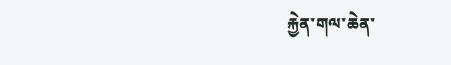རྐྱེན་གལ་ཆེན་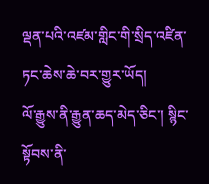ལྡན་པའི་འཛམ་གླིང་གི་སྲིད་འཛིན་ཏང་ཆེས་ཆེ་བར་གྱུར་ཡོད།
ལོ་རྒྱུས་ནི་རྒྱུན་ཆད་མེད་ཅིང་། སྙིང་སྟོབས་ནི་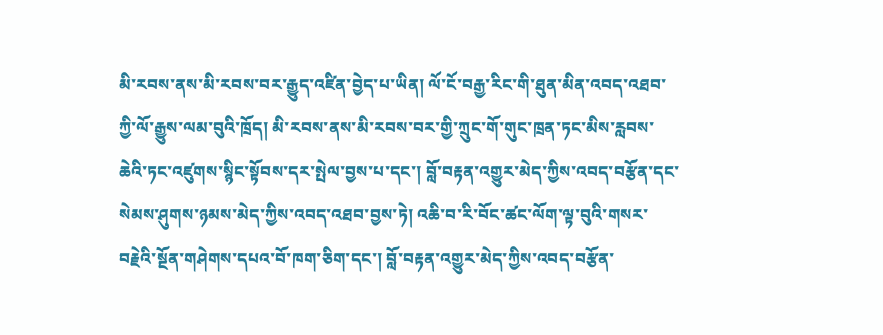མི་རབས་ནས་མི་རབས་བར་རྒྱུད་འཛིན་བྱེད་པ་ཡིན། ལོ་ངོ་བརྒྱ་རིང་གི་ཐུན་མིན་འབད་འཐབ་ཀྱི་ལོ་རྒྱུས་ལམ་བུའི་ཁྲོད། མི་རབས་ནས་མི་རབས་བར་གྱི་ཀྲུང་གོ་གུང་ཁྲན་ཏང་མིས་རླབས་ཆེའི་ཏང་འཛུགས་སྙིང་སྟོབས་དར་སྤེལ་བྱས་པ་དང་། བློ་བརྟན་འགྱུར་མེད་ཀྱིས་འབད་བརྩོན་དང་སེམས་ཤུགས་ཉམས་མེད་ཀྱིས་འབད་འཐབ་བྱས་ཏེ། འཆི་བ་རི་བོང་ཚང་ལོག་ལྟ་བུའི་གསར་བརྗེའི་སྔོན་གཤེགས་དཔའ་བོ་ཁག་ཅིག་དང་། བློ་བརྟན་འགྱུར་མེད་ཀྱིས་འབད་བརྩོན་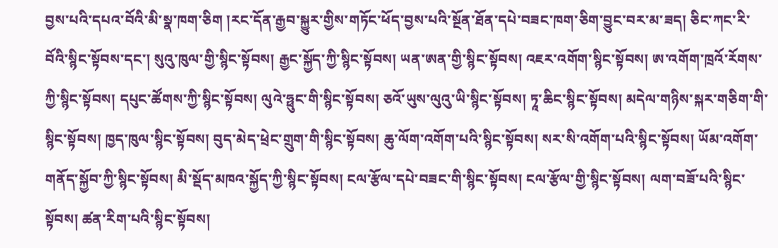བྱས་པའི་དཔའ་བོའི་མི་སྣ་ཁག་ཅིག །རང་དོན་རྒྱབ་སྐྱུར་གྱིས་གཏོང་ཕོད་བྱས་པའི་སྔོན་ཐོན་དཔེ་བཟང་ཁག་ཅིག་བྱུང་བར་མ་ཟད། ཅིང་ཀང་རི་བོའི་སྙིང་སྟོབས་དང་། སུའུ་ཁུལ་གྱི་སྙིང་སྟོབས། རྒྱང་སྐྱོད་ཀྱི་སྙིང་སྟོབས། ཡན་ཨན་གྱི་སྙིང་སྟོབས། འཇར་འགོག་སྙིང་སྟོབས། ཨ་འགོག་ཁྲའོ་རོགས་ཀྱི་སྙིང་སྟོབས། དཔུང་ཚོགས་ཀྱི་སྙིང་སྟོབས། ལུའེ་ཧྥུང་གི་སྙིང་སྟོབས། ཅའོ་ཡུས་ལུའུ་ཡི་སྙིང་སྟོབས། ཏཱ་ཆིང་སྙིང་སྟོབས། མདེལ་གཉིས་སྐར་གཅིག་གི་སྙིང་སྟོབས། ཁྱད་ཁུལ་སྙིང་སྟོབས། བུད་མེད་ཕྲེང་གྲུག་གི་སྙིང་སྟོབས། ཆུ་ལོག་འགོག་པའི་སྙིང་སྟོབས། སར་སི་འགོག་པའི་སྙིང་སྟོབས། ཡོམ་འགོག་གནོད་སྐྱོབ་ཀྱི་སྙིང་སྟོབས། མི་སྡོད་མཁའ་སྐྱོད་ཀྱི་སྙིང་སྟོབས། ངལ་རྩོལ་དཔེ་བཟང་གི་སྙིང་སྟོབས། ངལ་རྩོལ་གྱི་སྙིང་སྟོབས། ལག་བཟོ་པའི་སྙིང་སྟོབས། ཚན་རིག་པའི་སྙིང་སྟོབས།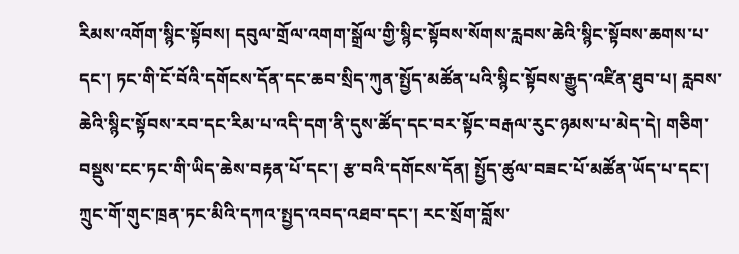རིམས་འགོག་སྙིང་སྟོབས། དབུལ་གྲོལ་འགག་སྒྲོལ་གྱི་སྙིང་སྟོབས་སོགས་རླབས་ཆེའི་སྙིང་སྟོབས་ཆགས་པ་དང་། ཏང་གི་ངོ་བོའི་དགོངས་དོན་དང་ཆབ་སྲིད་ཀུན་སྤྱོད་མཚོན་པའི་སྙིང་སྟོབས་རྒྱུད་འཛིན་ཐུབ་པ། རླབས་ཆེའི་སྙིང་སྟོབས་རབ་དང་རིམ་པ་འདི་དག་ནི་དུས་ཚོད་དང་བར་སྟོང་བརྒལ་རུང་ཉམས་པ་མེད་དེ། གཅིག་བསྡུས་ངང་ཏང་གི་ཡིད་ཆེས་བརྟན་པོ་དང་། རྩ་བའི་དགོངས་དོན། སྤྱོད་ཚུལ་བཟང་པོ་མཚོན་ཡོད་པ་དང་། ཀྲུང་གོ་གུང་ཁྲན་ཏང་མིའི་དཀའ་སྤྱད་འབད་འཐབ་དང་། རང་སྲོག་བློས་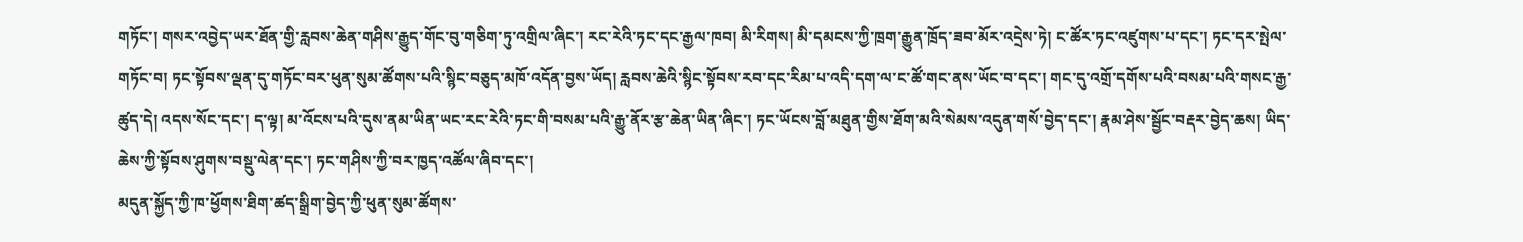གཏོང་། གསར་འབྱེད་ཡར་ཐོན་གྱི་རླབས་ཆེན་གཤིས་རྒྱུད་གོང་བུ་གཅིག་ཏུ་འགྲིལ་ཞིང་། རང་རེའི་ཏང་དང་རྒྱལ་ཁབ། མི་རིགས། མི་དམངས་ཀྱི་ཁྲག་རྒྱུན་ཁྲོད་ཟབ་མོར་འདྲེས་ཏེ། ང་ཚོར་ཏང་འཛུགས་པ་དང་། ཏང་དར་སྤེལ་གཏོང་བ། ཏང་སྟོབས་ལྡན་དུ་གཏོང་བར་ཕུན་སུམ་ཚོགས་པའི་སྙིང་བཅུད་མཁོ་འདོན་བྱས་ཡོད། རླབས་ཆེའི་སྙིང་སྟོབས་རབ་དང་རིམ་པ་འདི་དག་ལ་ང་ཚོ་གང་ནས་ཡོང་བ་དང་། གང་དུ་འགྲོ་དགོས་པའི་བསམ་པའི་གསང་རྒྱ་ཚུད་དེ། འདས་སོང་དང་། ད་ལྟ། མ་འོངས་པའི་དུས་ནམ་ཡིན་ཡང་རང་རེའི་ཏང་གི་བསམ་པའི་རྒྱུ་ནོར་རྩ་ཆེན་ཡིན་ཞིང་། ཏང་ཡོངས་བློ་མཐུན་གྱིས་ཐོག་མའི་སེམས་འདུན་གསོ་བྱེད་དང་། རྣམ་ཤེས་སྦྱོང་བརྡར་བྱེད་ཆས། ཡིད་ཆེས་ཀྱི་སྟོབས་ཤུགས་བསྡུ་ལེན་དང་། ཏང་གཤིས་ཀྱི་བར་ཁྱད་འཚོལ་ཞིབ་དང་།
མདུན་སྐྱོད་ཀྱི་ཁ་ཕྱོགས་ཐིག་ཚད་སྒྲིག་བྱེད་ཀྱི་ཕུན་སུམ་ཚོགས་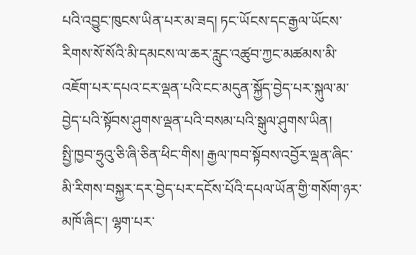པའི་འབྱུང་ཁུངས་ཡིན་པར་མ་ཟད། ཏང་ཡོངས་དང་རྒྱལ་ཡོངས་རིགས་སོ་སོའི་མི་དམངས་ལ་ཆར་རླུང་འཚུབ་ཀྱང་མཚམས་མི་འཇོག་པར་དཔའ་ངར་ལྡན་པའི་ངང་མདུན་སྐྱོད་བྱེད་པར་སྐུལ་མ་བྱེད་པའི་སྟོབས་ཤུགས་ལྡན་པའི་བསམ་པའི་སྒུལ་ཤུགས་ཡིན།
སྤྱི་ཁྱབ་ཧྲུའུ་ཅི་ཞི་ཅིན་ཕིང་གིས། རྒྱལ་ཁབ་སྟོབས་འབྱོར་ལྡན་ཞིང་མི་རིགས་བསྐྱར་དར་བྱེད་པར་དངོས་པོའི་དཔལ་ཡོན་གྱི་གསོག་ཉར་མཁོ་ཞིང་། ལྷག་པར་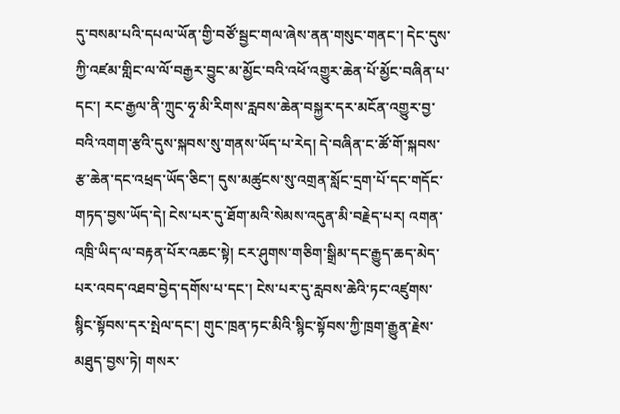དུ་བསམ་པའི་དཔལ་ཡོན་གྱི་བཙོ་སྦྱང་གལ་ཞེས་ནན་གསུང་གནང་། དེང་དུས་ཀྱི་འཛམ་གླིང་ལ་ལོ་བརྒྱར་བྱུང་མ་མྱོང་བའི་འཕོ་འགྱུར་ཆེན་པོ་མྱོང་བཞིན་པ་དང་། རང་རྒྱལ་ནི་ཀྲུང་ཧྭ་མི་རིགས་རླབས་ཆེན་བསྐྱར་དར་མངོན་འགྱུར་བྱ་བའི་འགག་རྩའི་དུས་སྐབས་སུ་གནས་ཡོད་པ་རེད། དེ་བཞིན་ང་ཚོ་གོ་སྐབས་རྩ་ཆེན་དང་འཕྲད་ཡོད་ཅིང་། དུས་མཚུངས་སུ་འགྲན་སློང་དྲག་པོ་དང་གདོང་གཏད་བྱས་ཡོད་དེ། ངེས་པར་དུ་ཐོག་མའི་སེམས་འདུན་མི་བརྗེད་པར། འགན་འཁྲི་ཡིད་ལ་བརྟན་པོར་འཆང་སྟེ། ངར་ཤུགས་གཅིག་སྒྲིམ་དང་རྒྱུད་ཆད་མེད་པར་འབད་འཐབ་བྱེད་དགོས་པ་དང་། ངེས་པར་དུ་རླབས་ཆེའི་ཏང་འཛུགས་སྙིང་སྟོབས་དར་སྤེལ་དང་། གུང་ཁྲན་ཏང་མིའི་སྙིང་སྟོབས་ཀྱི་ཁྲག་རྒྱུན་རྗེས་མཐུད་བྱས་ཏེ། གསར་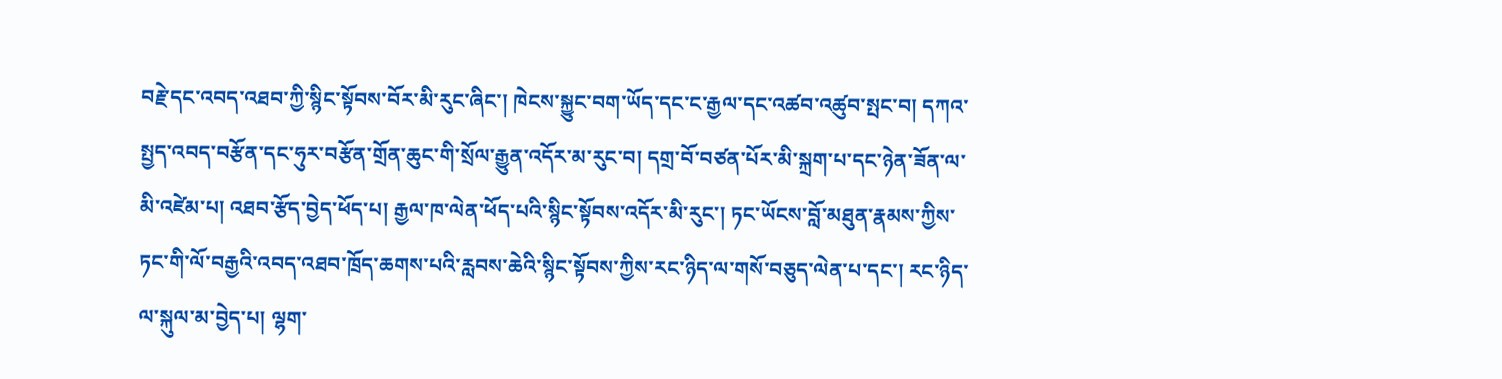བརྗེ་དང་འབད་འཐབ་ཀྱི་སྙིང་སྟོབས་བོར་མི་རུང་ཞིང་། ཁེངས་སྐྱུང་བག་ཡོད་དང་ང་རྒྱལ་དང་འཚབ་འཚུབ་སྤང་བ། དཀའ་སྤྱད་འབད་བརྩོན་དང་ཧུར་བརྩོན་གྲོན་ཆུང་གི་སྲོལ་རྒྱུན་འདོར་མ་རུང་བ། དགྲ་བོ་བཙན་པོར་མི་སྐྲག་པ་དང་ཉེན་ཟོན་ལ་མི་འཛེམ་པ། འཐབ་རྩོད་བྱེད་ཕོད་པ། རྒྱལ་ཁ་ལེན་ཕོད་པའི་སྙིང་སྟོབས་འདོར་མི་རུང་། ཏང་ཡོངས་བློ་མཐུན་རྣམས་ཀྱིས་ཏང་གི་ལོ་བརྒྱའི་འབད་འཐབ་ཁྲོད་ཆགས་པའི་རླབས་ཆེའི་སྙིང་སྟོབས་ཀྱིས་རང་ཉིད་ལ་གསོ་བཅུད་ལེན་པ་དང་། རང་ཉིད་ལ་སྐུལ་མ་བྱེད་པ། ལྷག་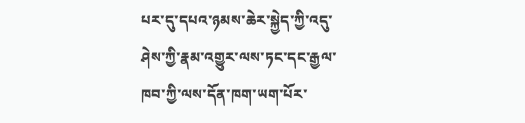པར་དུ་དཔའ་ཉམས་ཆེར་སྐྱེད་ཀྱི་འདུ་ཤེས་ཀྱི་རྣམ་འགྱུར་ལས་ཏང་དང་རྒྱལ་ཁབ་ཀྱི་ལས་དོན་ཁག་ཡག་པོར་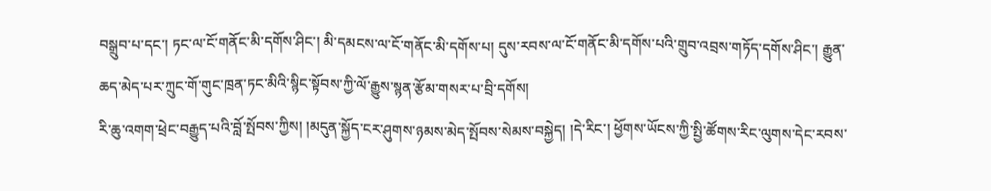བསྒྲུབ་པ་དང་། ཏང་ལ་ངོ་གནོང་མི་དགོས་ཤིང་། མི་དམངས་ལ་ངོ་གནོང་མི་དགོས་པ། དུས་རབས་ལ་ངོ་གནོང་མི་དགོས་པའི་གྲུབ་འབྲས་གཏོད་དགོས་ཤིང་། རྒྱུན་ཆད་མེད་པར་ཀྲུང་གོ་གུང་ཁྲན་ཏང་མིའི་སྙིང་སྟོབས་ཀྱི་ལོ་རྒྱུས་སྙན་རྩོམ་གསར་པ་བྲི་དགོས།
རི་ཆུ་འགག་ཕྲེང་བརྒྱུད་པའི་བློ་སྤོབས་ཀྱིས། །མདུན་སྐྱོད་ངར་ཤུགས་ཉམས་མེད་སྤོབས་སེམས་བསྐྱེད། །དེ་རིང་། ཕྱོགས་ཡོངས་ཀྱི་སྤྱི་ཚོགས་རིང་ལུགས་དེང་རབས་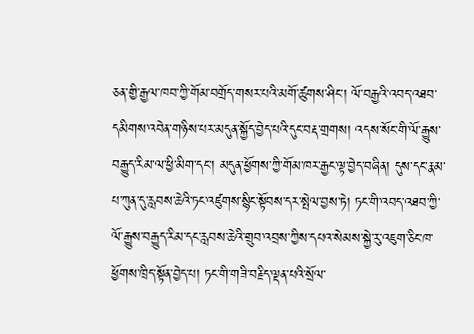ཅན་གྱི་རྒྱལ་ཁབ་ཀྱི་གོམ་བགྲོད་གསར་པའི་མགོ་ཚུགས་ཤིང་། ལོ་བརྒྱའི་འབད་འཐབ་དམིགས་འབེན་གཉིས་པར་མདུན་སྐྱོད་བྱེད་པའི་དུང་བརྡ་གྲགས། འདས་སོང་གི་ལོ་རྒྱུས་བརྒྱུད་རིམ་ལ་ཕྱི་མིག་དང་། མདུན་ཕྱོགས་ཀྱི་གོམ་ཁར་རྒྱང་ལྟ་བྱེད་བཞིན། དུས་དང་རྣམ་པ་ཀུན་དུ་རླབས་ཆེའི་ཏང་འཛུགས་སྙིང་སྟོབས་དར་སྤེལ་བྱས་ཏེ། ཏང་གི་འབད་འཐབ་ཀྱི་ལོ་རྒྱུས་བརྒྱུད་རིམ་དང་རླབས་ཆེའི་གྲུབ་འབྲས་ཀྱིས་དཔའ་སེམས་སྐྱེ་རུ་འཇུག་ཅིང་ཁ་ཕྱོགས་ཁྲིད་སྟོན་བྱེད་པ། ཏང་གི་གཟི་བརྗིད་ལྡན་པའི་སྲོལ་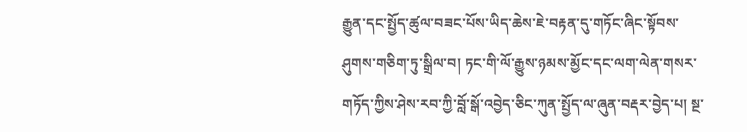རྒྱུན་དང་སྤྱོད་ཚུལ་བཟང་པོས་ཡིད་ཆེས་ཇེ་བརྟན་དུ་གཏོང་ཞིང་སྟོབས་ཤུགས་གཅིག་ཏུ་སྒྲིལ་བ། ཏང་གི་ལོ་རྒྱུས་ཉམས་མྱོང་དང་ལག་ལེན་གསར་གཏོད་ཀྱིས་ཤེས་རབ་ཀྱི་བློ་སྒོ་འབྱེད་ཅིང་ཀུན་སྤྱོད་ལ་ཞུན་བརྡར་བྱེད་པ། སྔ་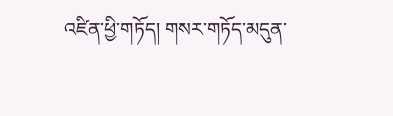འཛིན་ཕྱི་གཏོད། གསར་གཏོད་མདུན་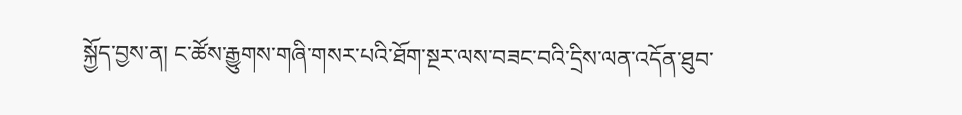སྐྱོད་བྱས་ན། ང་ཚོས་རྒྱུགས་གཞི་གསར་པའི་ཐོག་སྔར་ལས་བཟང་བའི་དྲིས་ལན་འདོན་ཐུབ་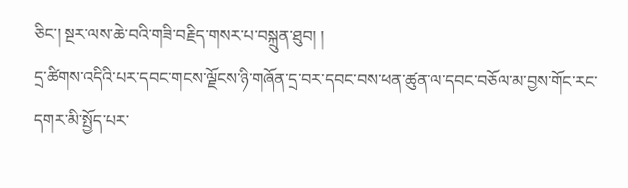ཅིང་། སྔར་ལས་ཆེ་བའི་གཟི་བརྗིད་གསར་པ་བསྐྲུན་ཐུབ། །
དྲ་ཚིགས་འདིའི་པར་དབང་གངས་ལྗོངས་ཉི་གཞོན་དྲ་བར་དབང་བས་ཕན་ཚུན་ལ་དབང་བཅོལ་མ་བྱས་གོང་རང་དགར་མི་སྤྱོད་པར་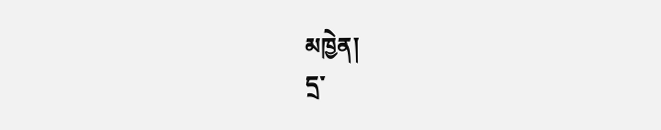མཁྱེན།
དྲ་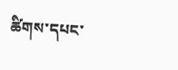ཚིགས་དཔང་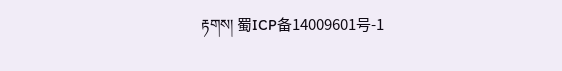རྟགས། 蜀ICP备14009601号-1